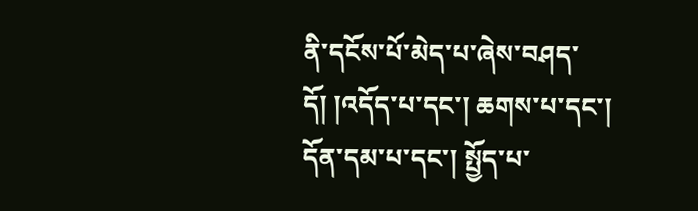ནི་དངོས་པོ་མེད་པ་ཞེས་བཤད་དོ། །འདོད་པ་དང་། ཆགས་པ་དང་། དོན་དམ་པ་དང་། སྤྱོད་པ་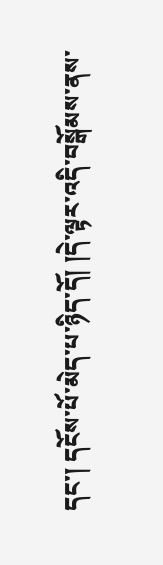དང་། དངོས་པོ་མེད་པ་ཉིད་དོ། །དེ་ལྟར་འདི་བསྒོམས་ནས་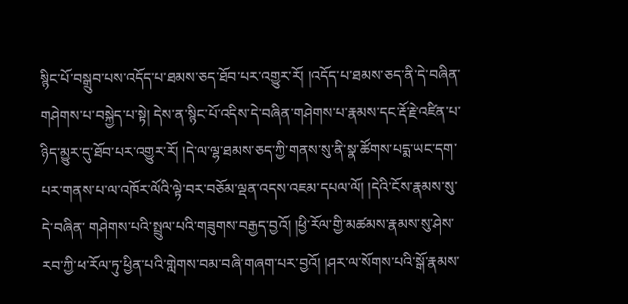སྙིང་པོ་བསྒྲུབ་པས་འདོད་པ་ཐམས་ཅད་ཐོབ་པར་འགྱུར་རོ། །འདོད་པ་ཐམས་ཅད་ནི་དེ་བཞིན་ གཤེགས་པ་བསྐྱེད་པ་སྟེ། དེས་ན་སྙིང་པོ་འདིས་དེ་བཞིན་གཤེགས་པ་རྣམས་དང་རྡོ་རྗེ་འཛིན་པ་ཉིད་མྱུར་དུ་ཐོབ་པར་འགྱུར་རོ། །དེ་ལ་ལྷ་ཐམས་ཅད་ཀྱི་གནས་སུ་ནི་སྣ་ཚོགས་པདྨ་ཡང་དག་པར་གནས་པ་ལ་འཁོར་ལོའི་ལྟེ་བར་བཅོམ་ལྡན་འདས་འཇམ་དཔལ་ལོ། །དེའི་ངོས་རྣམས་སུ་དེ་བཞིན་ གཤེགས་པའི་སྤྲུལ་པའི་གཟུགས་བརྒྱད་བྱའོ། །ཕྱི་རོལ་གྱི་མཚམས་རྣམས་སུ་ཤེས་རབ་ཀྱི་ཕ་རོལ་ཏུ་ཕྱིན་པའི་གླེགས་བམ་བཞི་གཞག་པར་བྱའོ། །ཤར་ལ་སོགས་པའི་སྒོ་རྣམས་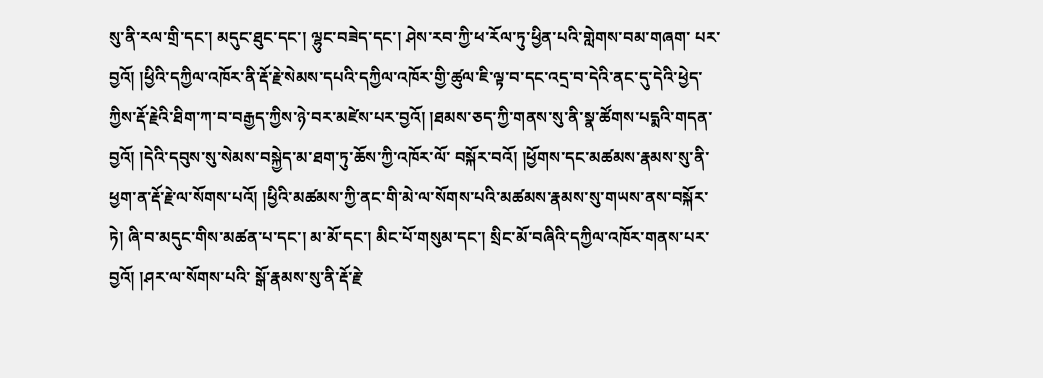སུ་ནི་རལ་གྲི་དང་། མདུང་ཐུང་དང་། ལྷུང་བཟེད་དང་། ཤེས་རབ་ཀྱི་ཕ་རོལ་ཏུ་ཕྱིན་པའི་གླེགས་བམ་གཞག་ པར་བྱའོ། །ཕྱིའི་དཀྱིལ་འཁོར་ནི་རྡོ་རྗེ་སེམས་དཔའི་དཀྱིལ་འཁོར་གྱི་ཚུལ་ཇི་ལྟ་བ་དང་འདྲ་བ་དེའི་ནང་དུ་དེའི་ཕྱེད་ཀྱིས་རྡོ་རྗེའི་ཐིག་ཀ་བ་བརྒྱད་ཀྱིས་ཉེ་བར་མཛེས་པར་བྱའོ། །ཐམས་ཅད་ཀྱི་གནས་སུ་ནི་སྣ་ཚོགས་པདྨའི་གདན་བྱའོ། །དེའི་དབུས་སུ་སེམས་བསྐྱེད་མ་ཐག་ཏུ་ཆོས་ཀྱི་འཁོར་ལོ་ བསྐོར་བའོ། །ཕྱོགས་དང་མཚམས་རྣམས་སུ་ནི་ཕྱག་ན་རྡོ་རྗེ་ལ་སོགས་པའོ། །ཕྱིའི་མཚམས་ཀྱི་ནང་གི་མེ་ལ་སོགས་པའི་མཚམས་རྣམས་སུ་གཡས་ནས་བསྐོར་ཏེ། ཞི་བ་མདུང་གིས་མཚན་པ་དང་། མ་མོ་དང་། མིང་པོ་གསུམ་དང་། སྲིང་མོ་བཞིའི་དཀྱིལ་འཁོར་གནས་པར་བྱའོ། །ཤར་ལ་སོགས་པའི་ སྒོ་རྣམས་སུ་ནི་རྡོ་རྗེ་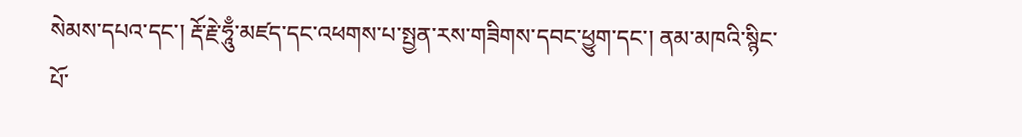སེམས་དཔའ་དང་། རྡོ་རྗེ་ཧཱུྃ་མཛད་དང་འཕགས་པ་སྤྱན་རས་གཟིགས་དབང་ཕྱུག་དང་། ནམ་མཁའི་སྙིང་པོ་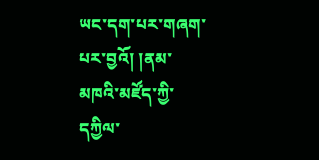ཡང་དག་པར་གཞག་པར་བྱའོ། །ནམ་མཁའི་མཛོད་ཀྱི་དཀྱིལ་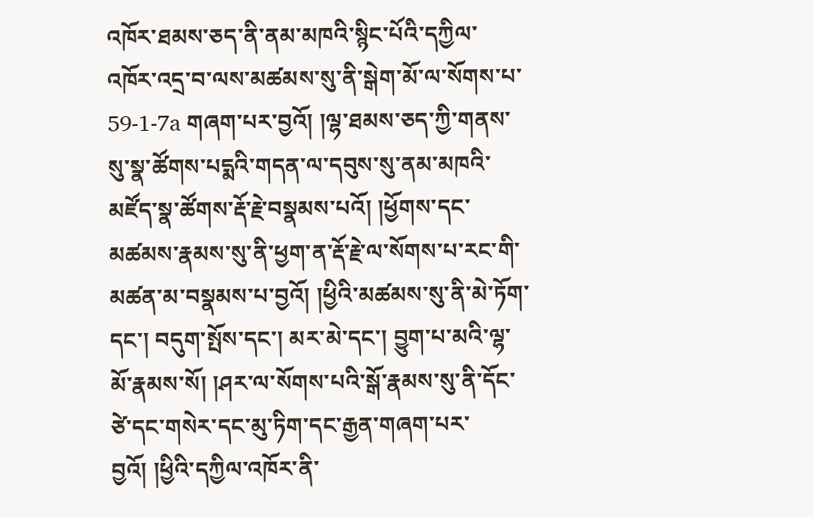འཁོར་ཐམས་ཅད་ནི་ནམ་མཁའི་སྙིང་པོའི་དཀྱིལ་འཁོར་འདྲ་བ་ལས་མཚམས་སུ་ནི་སྒེག་མོ་ལ་སོགས་པ་ 59-1-7a གཞག་པར་བྱའོ། །ལྷ་ཐམས་ཅད་ཀྱི་གནས་སུ་སྣ་ཚོགས་པདྨའི་གདན་ལ་དབུས་སུ་ནམ་མཁའི་མཛོད་སྣ་ཚོགས་རྡོ་རྗེ་བསྣམས་པའོ། །ཕྱོགས་དང་མཚམས་རྣམས་སུ་ནི་ཕྱག་ན་རྡོ་རྗེ་ལ་སོགས་པ་རང་གི་མཚན་མ་བསྣམས་པ་བྱའོ། །ཕྱིའི་མཚམས་སུ་ནི་མེ་ཏོག་དང་། བདུག་སྤོས་དང་། མར་མེ་དང་། བྱུག་པ་མའི་ལྷ་མོ་རྣམས་སོ། །ཤར་ལ་སོགས་པའི་སྒོ་རྣམས་སུ་ནི་དོང་ཙེ་དང་གསེར་དང་མུ་ཏིག་དང་རྒྱན་གཞག་པར་བྱའོ། །ཕྱིའི་དཀྱིལ་འཁོར་ནི་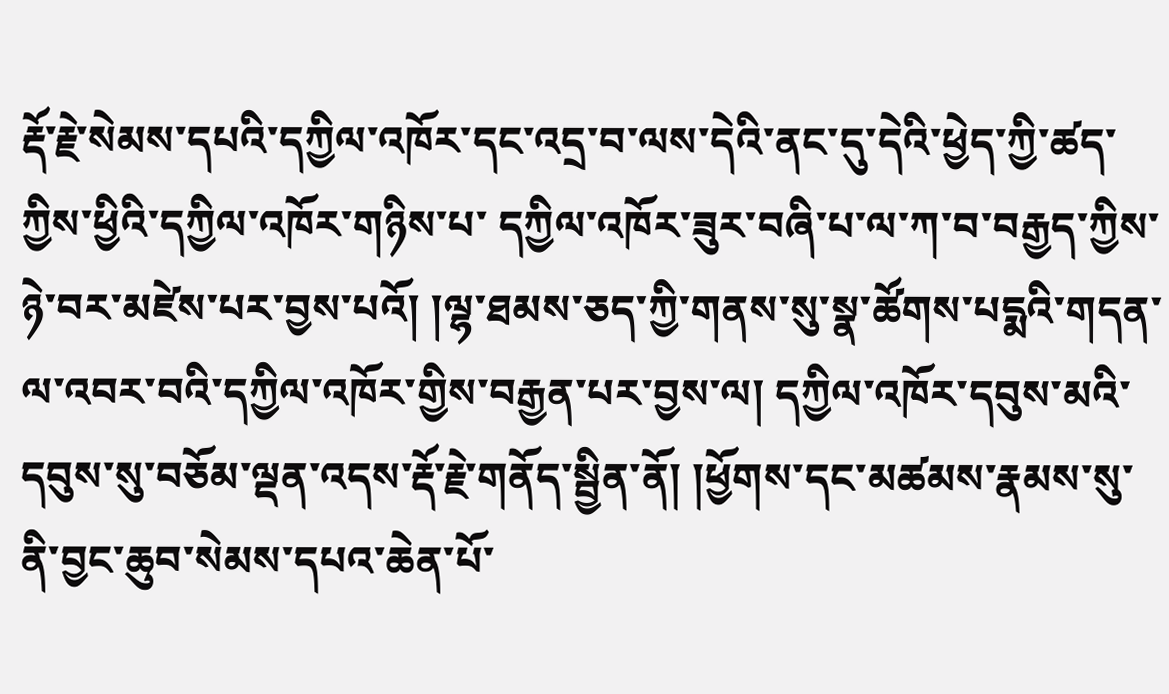རྡོ་རྗེ་སེམས་དཔའི་དཀྱིལ་འཁོར་དང་འདྲ་བ་ལས་དེའི་ནང་དུ་དེའི་ཕྱེད་ཀྱི་ཚད་ཀྱིས་ཕྱིའི་དཀྱིལ་འཁོར་གཉིས་པ་ དཀྱིལ་འཁོར་ཟུར་བཞི་པ་ལ་ཀ་བ་བརྒྱད་ཀྱིས་ཉེ་བར་མཛེས་པར་བྱས་པའོ། །ལྷ་ཐམས་ཅད་ཀྱི་གནས་སུ་སྣ་ཚོགས་པདྨའི་གདན་ལ་འབར་བའི་དཀྱིལ་འཁོར་གྱིས་བརྒྱན་པར་བྱས་ལ། དཀྱིལ་འཁོར་དབུས་མའི་དབུས་སུ་བཅོམ་ལྡན་འདས་རྡོ་རྗེ་གནོད་སྦྱིན་ནོ། །ཕྱོགས་དང་མཚམས་རྣམས་སུ་ ནི་བྱང་ཆུབ་སེམས་དཔའ་ཆེན་པོ་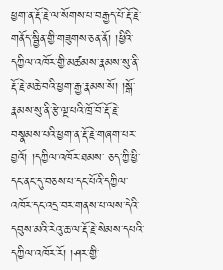ཕྱག་ན་རྡོ་རྗེ་ལ་སོགས་པ་བརྒྱད་པོ་རྡོ་རྗེ་གནོད་སྦྱིན་གྱི་གཟུགས་ཅན་ནོ། །ཕྱིའི་དཀྱིལ་འཁོར་གྱི་མཚམས་རྣམས་སུ་ནི་རྡོ་རྗེ་མཆེ་བའི་ཕྱག་རྒྱ་རྣམས་སོ། །སྒོ་རྣམས་སུ་ནི་རྩེ་ལྔ་པའི་ཁྲོ་བོ་རྡོ་རྗེ་བསྣམས་པའི་ཕྱག་ན་རྡོ་རྗེ་གཞག་པར་བྱའོ། །དཀྱིལ་འཁོར་ཐམས་ ཅད་ཀྱི་ཕྱི་དང་ནང་དུ་བཅས་པ་དང་པོའི་དཀྱིལ་འཁོར་དང་འདྲ་བར་གནས་པ་ལས་དེའི་དབུས་མའི་རེའུ་ཆ་ལ་རྡོ་རྗེ་སེམས་དཔའི་དཀྱིལ་འཁོར་རོ། །ཤར་གྱི་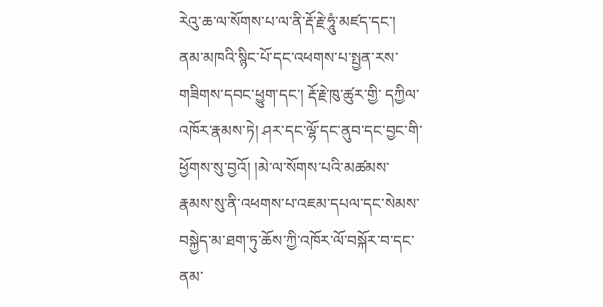རེའུ་ཆ་ལ་སོགས་པ་ལ་ནི་རྡོ་རྗེ་ཧཱུཾ་མཛད་དང་། ནམ་མཁའི་སྙིང་པོ་དང་འཕགས་པ་སྤྱན་རས་གཟིགས་དབང་ཕྱུག་དང་། རྡོ་རྗེ་ཁུ་ཚུར་གྱི་ དཀྱིལ་འཁོར་རྣམས་ཏེ། ཤར་དང་ལྷོ་དང་ནུབ་དང་བྱང་གི་ཕྱོགས་སུ་བྱའོ། །མེ་ལ་སོགས་པའི་མཚམས་རྣམས་སུ་ནི་འཕགས་པ་འཇམ་དཔལ་དང་སེམས་བསྐྱེད་མ་ཐག་ཏུ་ཆོས་ཀྱི་འཁོར་ལོ་བསྐོར་བ་དང་ནམ་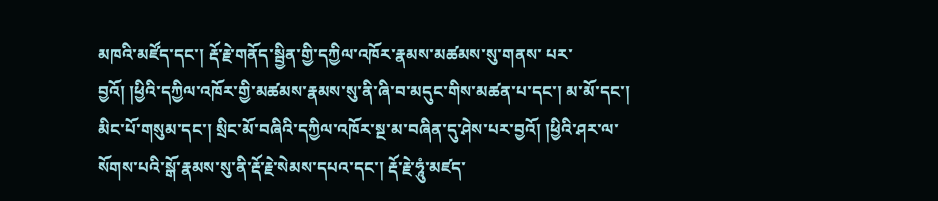མཁའི་མཛོད་དང་། རྡོ་རྗེ་གནོད་སྦྱིན་གྱི་དཀྱིལ་འཁོར་རྣམས་མཚམས་སུ་གནས་ པར་བྱའོ། །ཕྱིའི་དཀྱིལ་འཁོར་གྱི་མཚམས་རྣམས་སུ་ནི་ཞི་བ་མདུང་གིས་མཚན་པ་དང་། མ་མོ་དང་། མིང་པོ་གསུམ་དང་། སྲིང་མོ་བཞིའི་དཀྱིལ་འཁོར་སྔ་མ་བཞིན་དུ་ཤེས་པར་བྱའོ། །ཕྱིའི་ཤར་ལ་སོགས་པའི་སྒོ་རྣམས་སུ་ནི་རྡོ་རྗེ་སེམས་དཔའ་དང་། རྡོ་རྗེ་ཧཱུཾ་མཛད་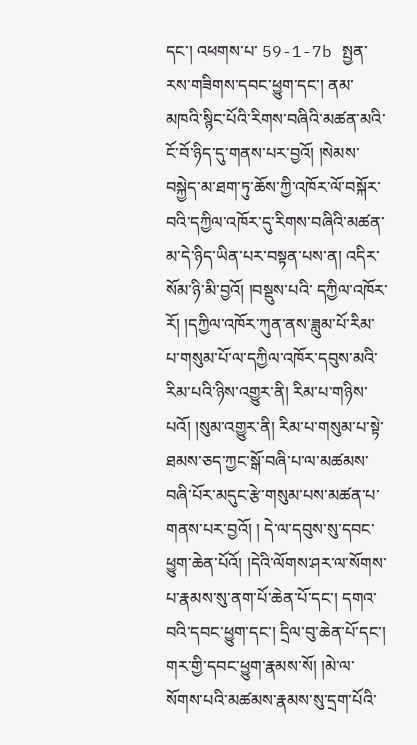དང་། འཕགས་པ་ 59-1-7b སྤྱན་རས་གཟིགས་དབང་ཕྱུག་དང་། ནམ་མཁའི་སྙིང་པོའི་རིགས་བཞིའི་མཚན་མའི་ངོ་བོ་ཉིད་དུ་གནས་པར་བྱའོ། །སེམས་བསྐྱེད་མ་ཐག་ཏུ་ཆོས་ཀྱི་འཁོར་ལོ་བསྐོར་བའི་དཀྱིལ་འཁོར་དུ་རིགས་བཞིའི་མཚན་མ་དེ་ཉིད་ཡིན་པར་བསྟན་པས་ན། འདིར་སོམ་ཉི་མི་བྱའོ། །བསྡུས་པའི་ དཀྱིལ་འཁོར་རོ། །དཀྱིལ་འཁོར་ཀུན་ནས་ཟླུམ་པོ་རིམ་པ་གསུམ་པོ་ལ་དཀྱིལ་འཁོར་དབུས་མའི་རིམ་པའི་ཉིས་འགྱུར་ནི། རིམ་པ་གཉིས་པའོ། །སུམ་འགྱུར་ནི། རིམ་པ་གསུམ་པ་སྟེ་ཐམས་ཅད་ཀྱང་སྒོ་བཞི་པ་ལ་མཚམས་བཞི་པོར་མདུང་རྩེ་གསུམ་པས་མཚན་པ་གནས་པར་བྱའོ། ། དེ་ལ་དབུས་སུ་དབང་ཕྱུག་ཆེན་པོའོ། །དེའི་ལོགས་ཤར་ལ་སོགས་པ་རྣམས་སུ་ནག་པོ་ཆེན་པོ་དང་། དགའ་བའི་དབང་ཕྱུག་དང་། དྲིལ་བུ་ཆེན་པོ་དང་། གར་གྱི་དབང་ཕྱུག་རྣམས་སོ། །མེ་ལ་སོགས་པའི་མཚམས་རྣམས་སུ་དྲག་པོའི་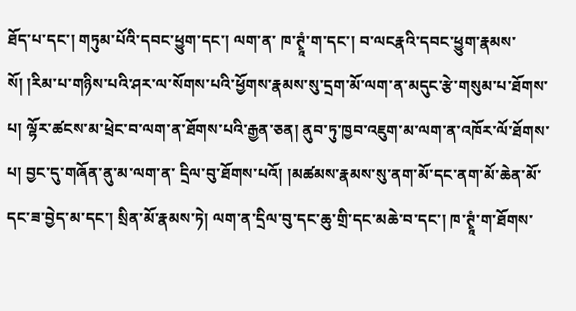ཐོད་པ་དང་། གཏུམ་པོའི་དབང་ཕྱུག་དང་། ལག་ན་ ཁ་ཊྭཱཾ་ག་དང་། བ་ལངརྣའི་དབང་ཕྱུག་རྣམས་སོ། །རིམ་པ་གཉིས་པའི་ཤར་ལ་སོགས་པའི་ཕྱོགས་རྣམས་སུ་དྲག་མོ་ལག་ན་མདུང་རྩེ་གསུམ་པ་ཐོགས་པ། ལྷོར་ཚངས་མ་ཕྲེང་བ་ལག་ན་ཐོགས་པའི་རྒྱན་ཅན། ནུབ་ཏུ་ཁྱབ་འཇུག་མ་ལག་ན་འཁོར་ལོ་ཐོགས་པ། བྱང་དུ་གཞོན་ནུ་མ་ལག་ན་ དྲིལ་བུ་ཐོགས་པའོ། །མཚམས་རྣམས་སུ་ནག་མོ་དང་ནག་མོ་ཆེན་མོ་དང་ཟ་བྱེད་མ་དང་། སྲིན་མོ་རྣམས་ཏེ། ལག་ན་དྲིལ་བུ་དང་ཆུ་གྲི་དང་མཆེ་བ་དང་། ཁ་ཊྭཱཾ་ག་ཐོགས་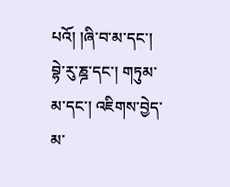པའོ། །ཞི་བ་མ་དང་། བྷེ་རུ་ཎྜ་དང་། གཏུམ་མ་དང་། འཇིགས་བྱེད་མ་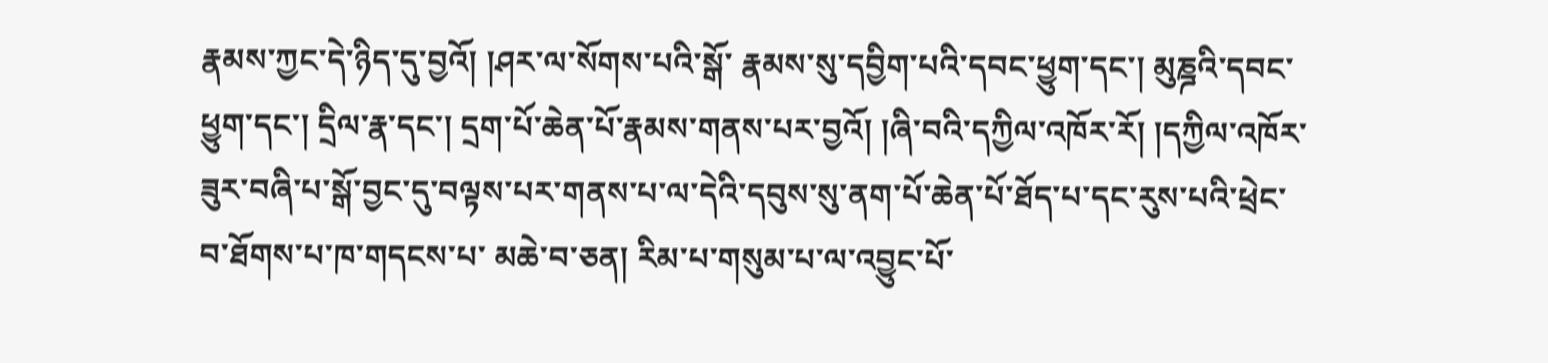རྣམས་ཀྱང་དེ་ཉིད་དུ་བྱའོ། །ཤར་ལ་སོགས་པའི་སྒོ་ རྣམས་སུ་དབྱིག་པའི་དབང་ཕྱུག་དང་། མུཎྜའི་དབང་ཕྱུག་དང་། དྲིལ་རྣ་དང་། དྲག་པོ་ཆེན་པོ་རྣམས་གནས་པར་བྱའོ། །ཞི་བའི་དཀྱིལ་འཁོར་རོ། །དཀྱིལ་འཁོར་ཟུར་བཞི་པ་སྒོ་བྱང་དུ་བལྟས་པར་གནས་པ་ལ་དེའི་དབུས་སུ་ནག་པོ་ཆེན་པོ་ཐོད་པ་དང་རུས་པའི་ཕྲེང་བ་ཐོགས་པ་ཁ་གདངས་པ་ མཆེ་བ་ཅན། རིམ་པ་གསུམ་པ་ལ་འབྱུང་པོ་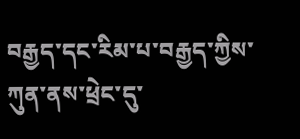བརྒྱད་དང་རིམ་པ་བརྒྱད་ཀྱིས་ཀུན་ནས་ཕྲེང་དུ་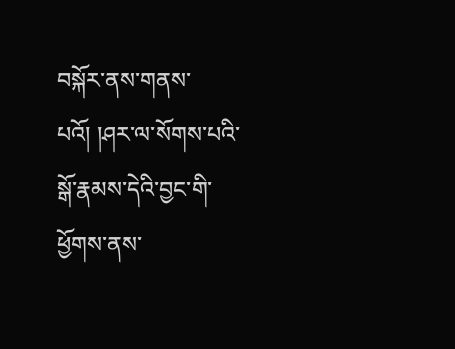བསྐོར་ནས་གནས་པའོ། །ཤར་ལ་སོགས་པའི་སྒོ་རྣམས་དེའི་བྱང་གི་ཕྱོགས་ནས་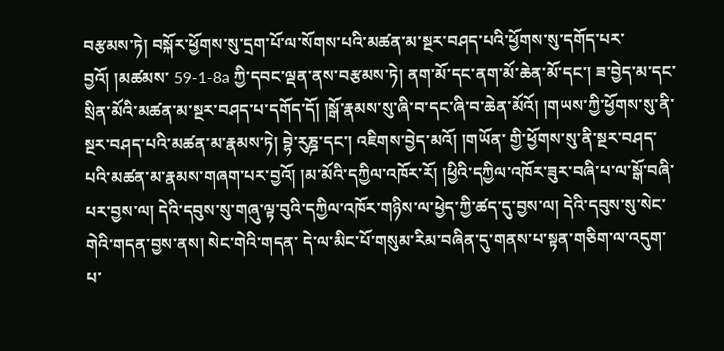བརྩམས་ཏེ། བསྐོར་ཕྱོགས་སུ་དྲག་པོ་ལ་སོགས་པའི་མཚན་མ་སྔར་བཤད་པའི་ཕྱོགས་སུ་དགོད་པར་བྱའོ། །མཚམས་ 59-1-8a ཀྱི་དབང་ལྡན་ནས་བརྩམས་ཏེ། ནག་མོ་དང་ནག་མོ་ཆེན་མོ་དང་། ཟ་བྱེད་མ་དང་སྲིན་མོའི་མཚན་མ་སྔར་བཤད་པ་དགོད་དོ། །སྒོ་རྣམས་སུ་ཞི་བ་དང་ཞི་བ་ཆེན་མོའོ། །གཡས་ཀྱི་ཕྱོགས་སུ་ནི་སྔར་བཤད་པའི་མཚན་མ་རྣམས་ཏེ། བྷེ་རུཎྜ་དང་། འཇིགས་བྱེད་མའོ། །གཡོན་ གྱི་ཕྱོགས་སུ་ནི་སྔར་བཤད་པའི་མཚན་མ་རྣམས་གཞག་པར་བྱའོ། །མ་མོའི་དཀྱིལ་འཁོར་རོ། །ཕྱིའི་དཀྱིལ་འཁོར་ཟུར་བཞི་པ་ལ་སྒོ་བཞི་པར་བྱས་ལ། དེའི་དབུས་སུ་གཞུ་ལྟ་བུའི་དཀྱིལ་འཁོར་གཉིས་ལ་ཕྱེད་ཀྱི་ཚད་དུ་བྱས་ལ། དེའི་དབུས་སུ་སེང་གེའི་གདན་བྱས་ནས། སེང་གེའི་གདན་ དེ་ལ་མིང་པོ་གསུམ་རིམ་བཞིན་དུ་གནས་པ་སྟན་གཅིག་ལ་འདུག་པ་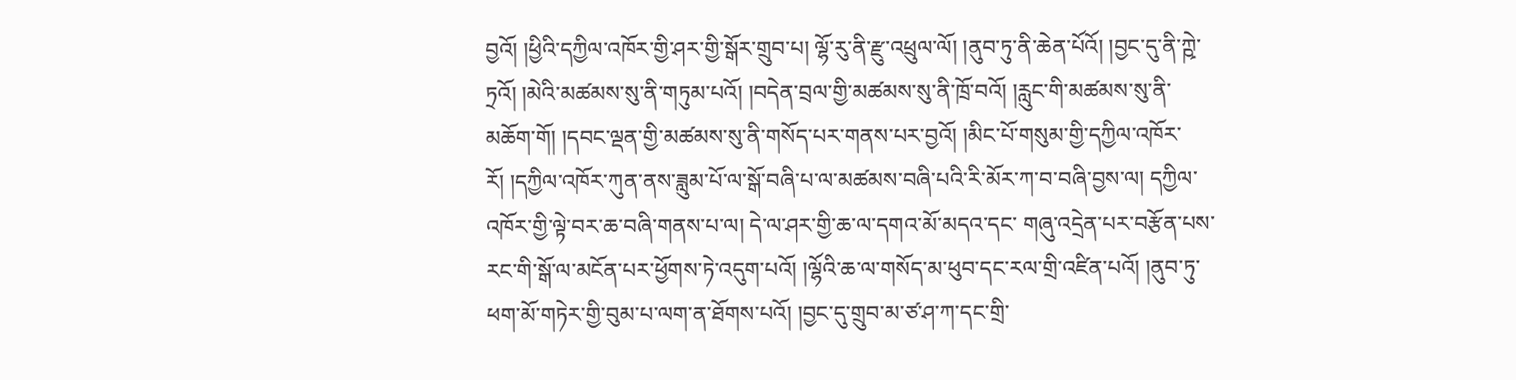བྱའོ། །ཕྱིའི་དཀྱིལ་འཁོར་གྱི་ཤར་གྱི་སྒོར་གྲུབ་པ། ལྷོ་རུ་ནི་རྫུ་འཕྲུལ་ལོ། །ནུབ་ཏུ་ནི་ཆེན་པོའོ། །བྱང་དུ་ནི་ཀྵེ་ཏྲའོ། །མེའི་མཚམས་སུ་ནི་གཏུམ་པའོ། །བདེན་བྲལ་གྱི་མཚམས་སུ་ནི་ཁྲོ་བའོ། །རླུང་གི་མཚམས་སུ་ནི་ མཆོག་གོ། །དབང་ལྡན་གྱི་མཚམས་སུ་ནི་གསོད་པར་གནས་པར་བྱའོ། །མིང་པོ་གསུམ་གྱི་དཀྱིལ་འཁོར་རོ། །དཀྱིལ་འཁོར་ཀུན་ནས་ཟླུམ་པོ་ལ་སྒོ་བཞི་པ་ལ་མཚམས་བཞི་པའི་རི་མོར་ཀ་བ་བཞི་བྱས་ལ། དཀྱིལ་འཁོར་གྱི་ལྟེ་བར་ཆ་བཞི་གནས་པ་ལ། དེ་ལ་ཤར་གྱི་ཆ་ལ་དགའ་མོ་མདའ་དང་ གཞུ་འདྲེན་པར་བརྩོན་པས་རང་གི་སྒོ་ལ་མངོན་པར་ཕྱོགས་ཏེ་འདུག་པའོ། །ལྷོའི་ཆ་ལ་གསོད་མ་ཕུབ་དང་རལ་གྲི་འཛིན་པའོ། །ནུབ་ཏུ་ཕག་མོ་གཏེར་གྱི་བུམ་པ་ལག་ན་ཐོགས་པའོ། །བྱང་དུ་གྲུབ་མ་ཙ་ཤ་ཀ་དང་གྲི་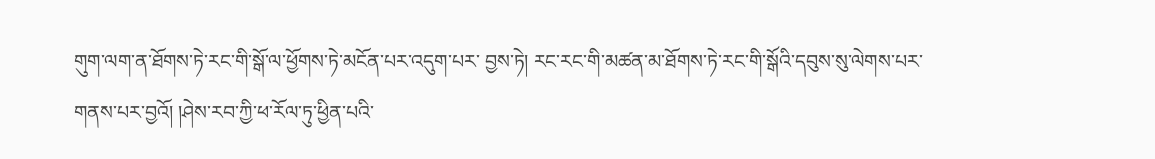གུག་ལག་ན་ཐོགས་ཏེ་རང་གི་སྒོ་ལ་ཕྱོགས་ཏེ་མངོན་པར་འདུག་པར་ བྱས་ཏེ། རང་རང་གི་མཚན་མ་ཐོགས་ཏེ་རང་གི་སྒོའི་དབུས་སུ་ལེགས་པར་གནས་པར་བྱའོ། །ཤེས་རབ་ཀྱི་ཕ་རོལ་ཏུ་ཕྱིན་པའི་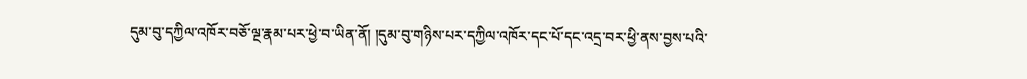དུམ་བུ་དཀྱིལ་འཁོར་བཅོ་ལྔ་རྣམ་པར་ཕྱེ་བ་ཡིན་ནོ། །དུམ་བུ་གཉིས་པར་དཀྱིལ་འཁོར་དང་པོ་དང་འདྲ་བར་ཕྱི་ནས་བྱས་པའི་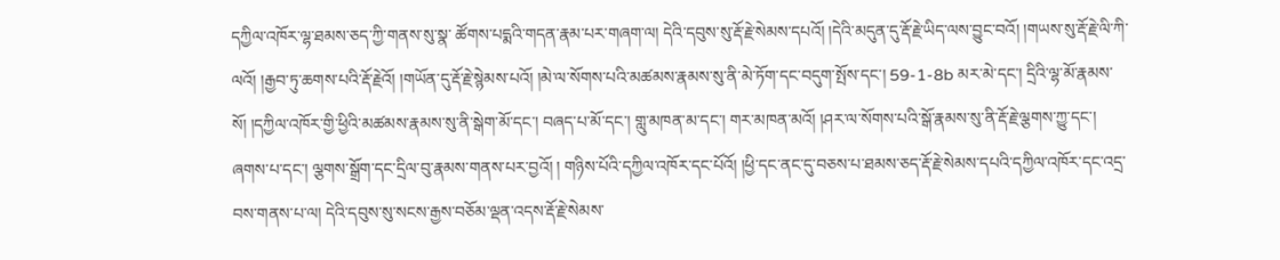དཀྱིལ་འཁོར་ལྷ་ཐམས་ཅད་ཀྱི་གནས་སུ་སྣ་ ཚོགས་པདྨའི་གདན་རྣམ་པར་གཞག་ལ། དེའི་དབུས་སུ་རྡོ་རྗེ་སེམས་དཔའོ། །དེའི་མདུན་དུ་རྡོ་རྗེ་ཡིད་ལས་བྱུང་བའོ། །གཡས་སུ་རྡོ་རྗེ་ལི་ཀི་ལའོ། །རྒྱབ་ཏུ་ཆགས་པའི་རྡོ་རྗེའོ། །གཡོན་དུ་རྡོ་རྗེ་སྙེམས་པའོ། །མེ་ལ་སོགས་པའི་མཚམས་རྣམས་སུ་ནི་མེ་ཏོག་དང་བདུག་སྤོས་དང་། 59-1-8b མར་མེ་དང་། དྲིའི་ལྷ་མོ་རྣམས་སོ། །དཀྱིལ་འཁོར་གྱི་ཕྱིའི་མཚམས་རྣམས་སུ་ནི་སྒེག་མོ་དང་། བཞད་པ་མོ་དང་། གླུ་མཁན་མ་དང་། གར་མཁན་མའོ། །ཤར་ལ་སོགས་པའི་སྒོ་རྣམས་སུ་ནི་རྡོ་རྗེ་ལྕགས་ཀྱུ་དང་། ཞགས་པ་དང་། ལྕགས་སྒྲོག་དང་དྲིལ་བུ་རྣམས་གནས་པར་བྱའོ། ། གཉིས་པོའི་དཀྱིལ་འཁོར་དང་པོའོ། །ཕྱི་དང་ནང་དུ་བཅས་པ་ཐམས་ཅད་རྡོ་རྗེ་སེམས་དཔའི་དཀྱིལ་འཁོར་དང་འདྲ་བས་གནས་པ་ལ། དེའི་དབུས་སུ་སངས་རྒྱས་བཅོམ་ལྡན་འདས་རྡོ་རྗེ་སེམས་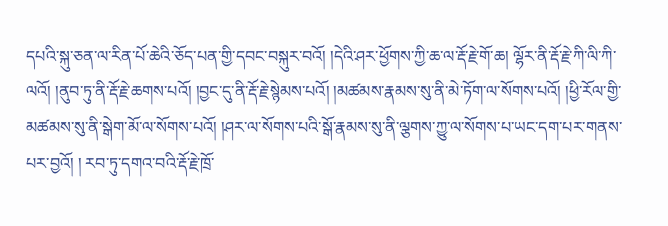དཔའི་སྐུ་ཅན་ལ་རིན་པོ་ཆེའི་ཅོད་པན་གྱི་དབང་བསྐུར་བའོ། །དེའི་ཤར་ཕྱོགས་ཀྱི་ཆ་ལ་རྡོ་རྗེ་གོ་ཆ། ལྷོར་ནི་རྡོ་རྗེ་ཀི་ལི་ཀི་ལའོ། །ནུབ་ཏུ་ནི་རྡོ་རྗེ་ཆགས་པའོ། །བྱང་དུ་ནི་རྡོ་རྗེ་སྙེམས་པའོ། །མཚམས་རྣམས་སུ་ནི་མེ་ཏོག་ལ་སོགས་པའོ། །ཕྱི་རོལ་གྱི་མཚམས་སུ་ནི་སྒེག་མོ་ལ་སོགས་པའོ། །ཤར་ལ་སོགས་པའི་སྒོ་རྣམས་སུ་ནི་ལྕགས་ཀྱུ་ལ་སོགས་པ་ཡང་དག་པར་གནས་པར་བྱའོ། ། རབ་ཏུ་དགའ་བའི་རྡོ་རྗེ་ཁྲོ་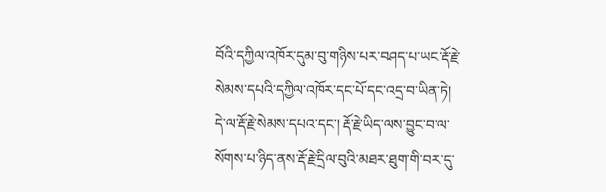བོའི་དཀྱིལ་འཁོར་དུམ་བུ་གཉིས་པར་བཤད་པ་ཡང་རྡོ་རྗེ་སེམས་དཔའི་དཀྱིལ་འཁོར་དང་པོ་དང་འདྲ་བ་ཡིན་ཏེ། དེ་ལ་རྡོ་རྗེ་སེམས་དཔའ་དང་། རྡོ་རྗེ་ཡིད་ལས་བྱུང་བ་ལ་སོགས་པ་ཉིད་ནས་རྡོ་རྗེ་དྲིལ་བུའི་མཐར་ཐུག་གི་བར་དུ་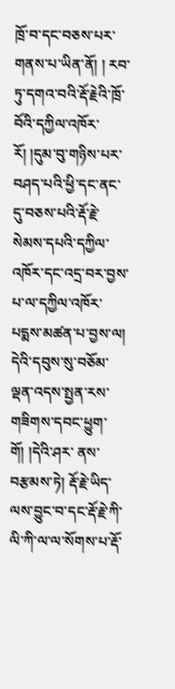ཁྲོ་བ་དང་བཅས་པར་གནས་པ་ཡིན་ནོ། ། རབ་ཏུ་དགའ་བའི་རྡོ་རྗེའི་ཁྲོ་བོའི་དཀྱིལ་འཁོར་རོ། །དུམ་བུ་གཉིས་པར་བཤད་པའི་ཕྱི་དང་ནང་དུ་བཅས་པའི་རྡོ་རྗེ་སེམས་དཔའི་དཀྱིལ་འཁོར་དང་འདྲ་བར་བྱས་པ་ལ་དཀྱིལ་འཁོར་པདྨས་མཚན་པ་བྱས་ལ། དེའི་དབུས་སུ་བཅོམ་ལྡན་འདས་སྤྱན་རས་གཟིགས་དབང་ཕྱུག་གོ། །དེའི་ཤར་ ནས་བརྩམས་ཏེ། རྡོ་རྗེ་ཡིད་ལས་བྱུང་བ་དང་རྡོ་རྗེ་ཀི་ལི་ཀི་ལ་ལ་སོགས་པ་རྡོ་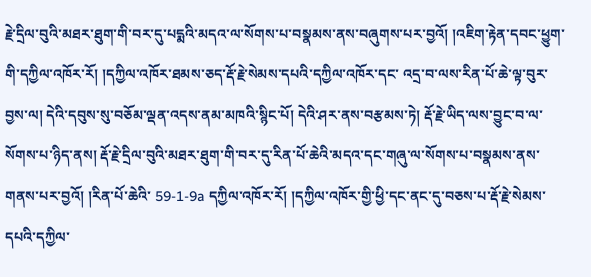རྗེ་དྲིལ་བུའི་མཐར་ཐུག་གི་བར་དུ་པདྨའི་མདའ་ལ་སོགས་པ་བསྣམས་ནས་བཞུགས་པར་བྱའོ། །འཇིག་རྟེན་དབང་ཕྱུག་གི་དཀྱིལ་འཁོར་རོ། །དཀྱིལ་འཁོར་ཐམས་ཅད་རྡོ་རྗེ་སེམས་དཔའི་དཀྱིལ་འཁོར་དང་ འདྲ་བ་ལས་རིན་པོ་ཆེ་ལྟ་བུར་བྱས་ལ། དེའི་དབུས་སུ་བཅོམ་ལྡན་འདས་ནམ་མཁའི་སྙིང་པོ། དེའི་ཤར་ནས་བརྩམས་ཏེ། རྡོ་རྗེ་ཡིད་ལས་བྱུང་བ་ལ་སོགས་པ་ཉིད་ནས། རྡོ་རྗེ་དྲིལ་བུའི་མཐར་ཐུག་གི་བར་དུ་རིན་པོ་ཆེའི་མདའ་དང་གཞུ་ལ་སོགས་པ་བསྣམས་ནས་གནས་པར་བྱའོ། །རིན་པོ་ཆེའི་ 59-1-9a དཀྱིལ་འཁོར་རོ། །དཀྱིལ་འཁོར་གྱི་ཕྱི་དང་ནང་དུ་བཅས་པ་རྡོ་རྗེ་སེམས་དཔའི་དཀྱིལ་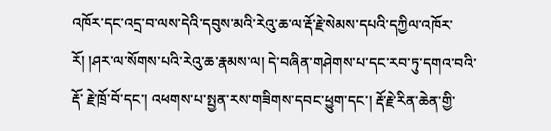འཁོར་དང་འདྲ་བ་ལས་དེའི་དབུས་མའི་རེའུ་ཆ་ལ་རྡོ་རྗེ་སེམས་དཔའི་དཀྱིལ་འཁོར་རོ། །ཤར་ལ་སོགས་པའི་རེའུ་ཆ་རྣམས་ལ། དེ་བཞིན་གཤེགས་པ་དང་རབ་ཏུ་དགའ་བའི་རྡོ་ རྗེ་ཁྲོ་བོ་དང་། འཕགས་པ་སྤྱན་རས་གཟིགས་དབང་ཕྱུག་དང་། རྡོ་རྗེ་རིན་ཆེན་གྱི་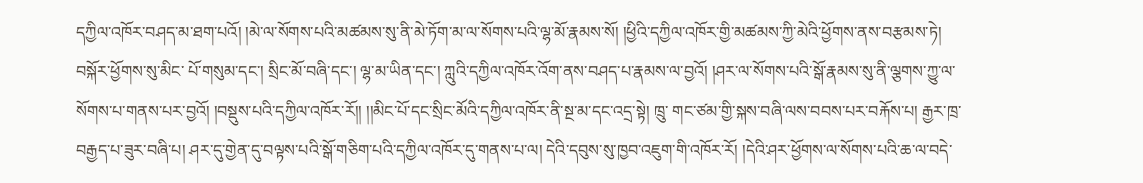དཀྱིལ་འཁོར་བཤད་མ་ཐག་པའོ། །མེ་ལ་སོགས་པའི་མཚམས་སུ་ནི་མེ་ཏོག་མ་ལ་སོགས་པའི་ལྷ་མོ་རྣམས་སོ། །ཕྱིའི་དཀྱིལ་འཁོར་གྱི་མཚམས་ཀྱི་མེའི་ཕྱོགས་ནས་བརྩམས་ཏེ། བསྐོར་ཕྱོགས་སུ་མིང་ པོ་གསུམ་དང་། སྲིང་མོ་བཞི་དང་། ལྷ་མ་ཡིན་དང་། ཀླུའི་དཀྱིལ་འཁོར་འོག་ནས་བཤད་པ་རྣམས་ལ་བྱའོ། །ཤར་ལ་སོགས་པའི་སྒོ་རྣམས་སུ་ནི་ལྕགས་ཀྱུ་ལ་སོགས་པ་གནས་པར་བྱའོ། །བསྡུས་པའི་དཀྱིལ་འཁོར་རོ།། །།མིང་པོ་དང་སྲིང་མོའི་དཀྱིལ་འཁོར་ནི་སྔ་མ་དང་འདྲ་སྟེ། ཁྲུ་ གང་ཙམ་གྱི་སྐས་བཞི་ལས་བབས་པར་བརྐོས་པ། རྒྱར་ཁྲ་བརྒྱད་པ་ཟུར་བཞི་པ། ཤར་དུ་གྱེན་དུ་བལྟས་པའི་སྒོ་གཅིག་པའི་དཀྱིལ་འཁོར་དུ་གནས་པ་ལ། དེའི་དབུས་སུ་ཁྱབ་འཇུག་གི་འཁོར་རོ། །དེའི་ཤར་ཕྱོགས་ལ་སོགས་པའི་ཆ་ལ་བདེ་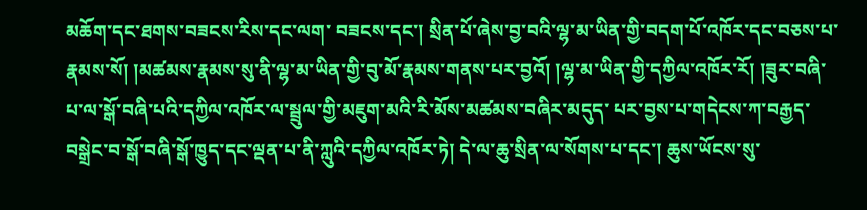མཆོག་དང་ཐགས་བཟངས་རིས་དང་ལག་ བཟངས་དང་། སྲིན་པོ་ཞེས་བྱ་བའི་ལྷ་མ་ཡིན་གྱི་བདག་པོ་འཁོར་དང་བཅས་པ་རྣམས་སོ། །མཚམས་རྣམས་སུ་ནི་ལྷ་མ་ཡིན་གྱི་བུ་མོ་རྣམས་གནས་པར་བྱའོ། །ལྷ་མ་ཡིན་གྱི་དཀྱིལ་འཁོར་རོ། །ཟུར་བཞི་པ་ལ་སྒོ་བཞི་པའི་དཀྱིལ་འཁོར་ལ་སྦྲུལ་གྱི་མཇུག་མའི་རི་མོས་མཚམས་བཞིར་མདུད་ པར་བྱས་པ་གདེངས་ཀ་བརྒྱད་བསྒྲེང་བ་སྒོ་བཞི་སྒོ་ཁྱུད་དང་ལྡན་པ་ནི་ཀླུའི་དཀྱིལ་འཁོར་ཏེ། དེ་ལ་ཆུ་སྲིན་ལ་སོགས་པ་དང་། ཆུས་ཡོངས་སུ་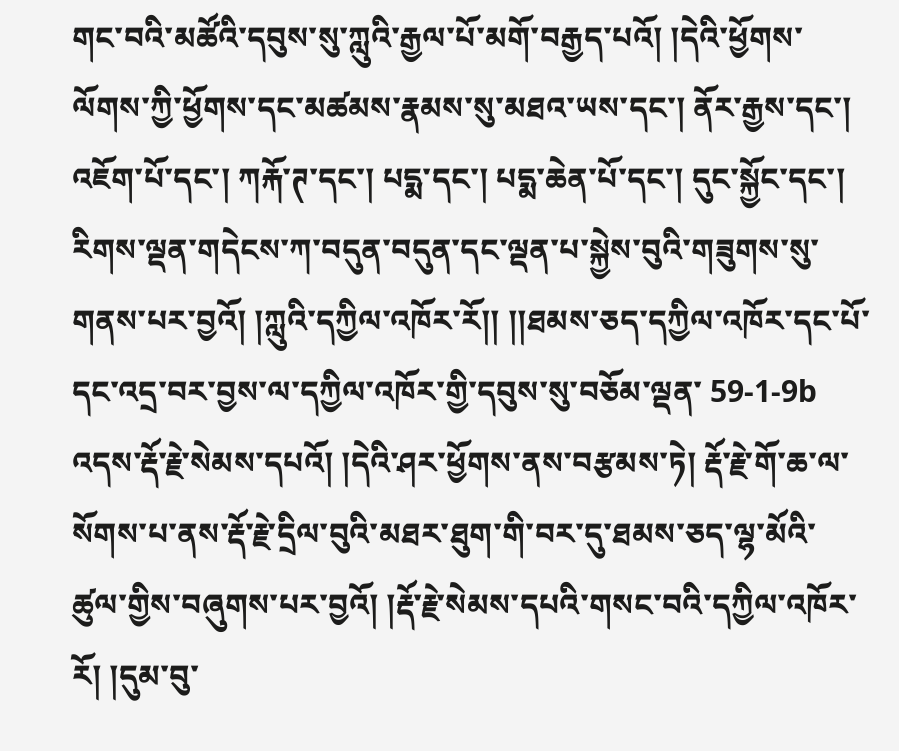གང་བའི་མཚོའི་དབུས་སུ་ཀླུའི་རྒྱལ་པོ་མགོ་བརྒྱད་པའོ། །དེའི་ཕྱོགས་ལོགས་ཀྱི་ཕྱོགས་དང་མཚམས་རྣམས་སུ་མཐའ་ཡས་དང་། ནོར་རྒྱས་དང་། འཇོག་པོ་དང་། ཀརྐོ་ཊ་དང་། པདྨ་དང་། པདྨ་ཆེན་པོ་དང་། དུང་སྐྱོང་དང་། རིགས་ལྡན་གདེངས་ཀ་བདུན་བདུན་དང་ལྡན་པ་སྐྱེས་བུའི་གཟུགས་སུ་གནས་པར་བྱའོ། །ཀླུའི་དཀྱིལ་འཁོར་རོ།། །།ཐམས་ཅད་དཀྱིལ་འཁོར་དང་པོ་དང་འདྲ་བར་བྱས་ལ་དཀྱིལ་འཁོར་གྱི་དབུས་སུ་བཅོམ་ལྡན་ 59-1-9b འདས་རྡོ་རྗེ་སེམས་དཔའོ། །དེའི་ཤར་ཕྱོགས་ནས་བརྩམས་ཏེ། རྡོ་རྗེ་གོ་ཆ་ལ་སོགས་པ་ནས་རྡོ་རྗེ་དྲིལ་བུའི་མཐར་ཐུག་གི་བར་དུ་ཐམས་ཅད་ལྷ་མོའི་ཚུལ་གྱིས་བཞུགས་པར་བྱའོ། །རྡོ་རྗེ་སེམས་དཔའི་གསང་བའི་དཀྱིལ་འཁོར་རོ། །དུམ་བུ་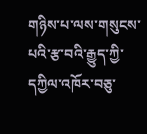གཉིས་པ་ལས་གསུངས་པའི་རྩ་བའི་རྒྱུད་ཀྱི་ དཀྱིལ་འཁོར་བཅུ་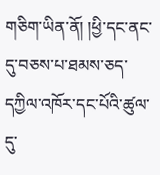གཅིག་ཡིན་ནོ། །ཕྱི་དང་ནང་དུ་བཅས་པ་ཐམས་ཅད་དཀྱིལ་འཁོར་དང་པོའི་ཚུལ་དུ་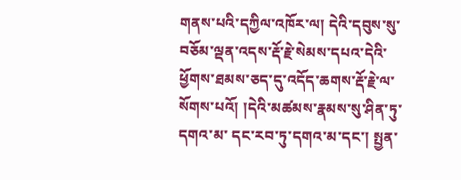གནས་པའི་དཀྱིལ་འཁོར་ལ། དེའི་དབུས་སུ་བཅོམ་ལྡན་འདས་རྡོ་རྗེ་སེམས་དཔའ་དེའི་ཕྱོགས་ཐམས་ཅད་དུ་འདོད་ཆགས་རྡོ་རྗེ་ལ་སོགས་པའོ། །དེའི་མཚམས་རྣམས་སུ་ཤིན་ཏུ་དགའ་མ་ དང་རབ་ཏུ་དགའ་མ་དང་། སྤྱན་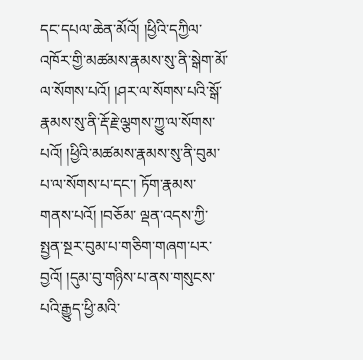དང་དཔལ་ཆེན་མོའོ། །ཕྱིའི་དཀྱིལ་འཁོར་གྱི་མཚམས་རྣམས་སུ་ནི་སྒེག་མོ་ལ་སོགས་པའོ། །ཤར་ལ་སོགས་པའི་སྒོ་རྣམས་སུ་ནི་རྡོ་རྗེ་ལྕགས་ཀྱུ་ལ་སོགས་པའོ། །ཕྱིའི་མཚམས་རྣམས་སུ་ནི་བུམ་པ་ལ་སོགས་པ་དང་། ཏོག་རྣམས་གནས་པའོ། །བཅོམ་ ལྡན་འདས་ཀྱི་སྤྱན་སྔར་བུམ་པ་གཅིག་གཞག་པར་བྱའོ། །དུམ་བུ་གཉིས་པ་ནས་གསུངས་པའི་རྒྱུད་ཕྱི་མའི་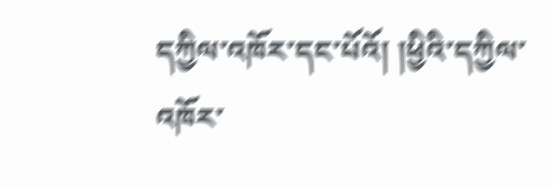དཀྱིལ་འཁོར་དང་པོའོ། །ཕྱིའི་དཀྱིལ་འཁོར་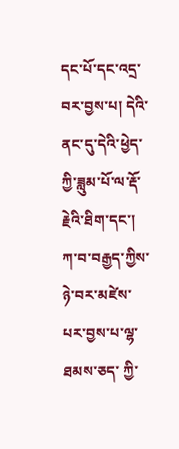དང་པོ་དང་འདྲ་བར་བྱས་པ། དེའི་ནང་དུ་དེའི་ཕྱེད་ཀྱི་ཟླུམ་པོ་ལ་རྡོ་རྗེའི་ཐིག་དང་། ཀ་བ་བརྒྱད་ཀྱིས་ཉེ་བར་མཛེས་པར་བྱས་པ་ལྷ་ཐམས་ཅད་ ཀྱི་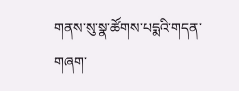གནས་སུ་སྣ་ཚོགས་པདྨའི་གདན་གཞག་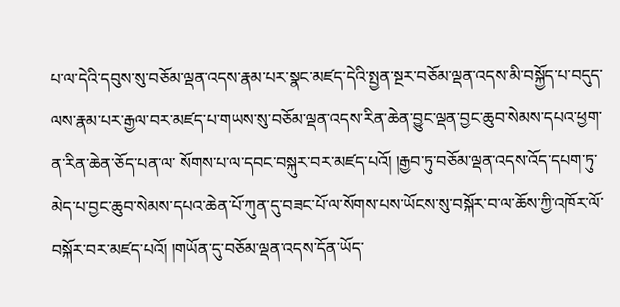པ་ལ་དེའི་དབུས་སུ་བཅོམ་ལྡན་འདས་རྣམ་པར་སྣང་མཛད་དེའི་སྤྱན་སྔར་བཅོམ་ལྡན་འདས་མི་བསྐྱོད་པ་བདུད་ལས་རྣམ་པར་རྒྱལ་བར་མཛད་པ་གཡས་སུ་བཅོམ་ལྡན་འདས་རིན་ཆེན་བྱུང་ལྡན་བྱང་ཆུབ་སེམས་དཔའ་ཕྱག་ན་རིན་ཆེན་ཅོད་པན་ལ་ སོགས་པ་ལ་དབང་བསྐུར་བར་མཛད་པའོ། །རྒྱབ་ཏུ་བཅོམ་ལྡན་འདས་འོད་དཔག་ཏུ་མེད་པ་བྱང་ཆུབ་སེམས་དཔའ་ཆེན་པོ་ཀུན་དུ་བཟང་པོ་ལ་སོགས་པས་ཡོངས་སུ་བསྐོར་བ་ལ་ཆོས་ཀྱི་འཁོར་ལོ་བསྐོར་བར་མཛད་པའོ། །གཡོན་དུ་བཅོམ་ལྡན་འདས་དོན་ཡོད་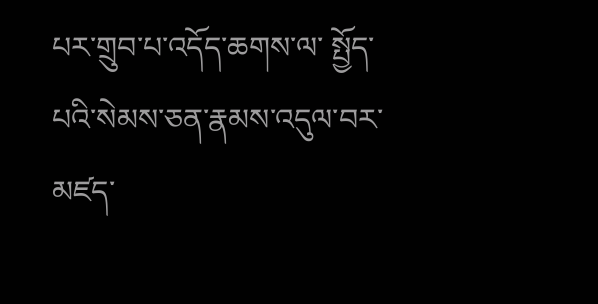པར་གྲུབ་པ་འདོད་ཆགས་ལ་ སྤྱོད་པའི་སེམས་ཅན་རྣམས་འདུལ་བར་མཛད་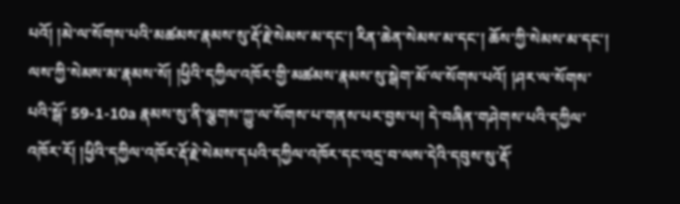པའོ། །མེ་ལ་སོགས་པའི་མཚམས་རྣམས་སུ་རྡོ་རྗེ་སེམས་མ་དང་། རིན་ཆེན་སེམས་མ་དང་། ཆོས་ཀྱི་སེམས་མ་དང་། ལས་ཀྱི་སེམས་མ་རྣམས་སོ། །ཕྱིའི་དཀྱིལ་འཁོར་གྱི་མཚམས་རྣམས་སུ་སྒེག་མོ་ལ་སོགས་པའོ། །ཤར་ལ་སོགས་པའི་སྒོ་ 59-1-10a རྣམས་སུ་ནི་ལྕགས་ཀྱུ་ལ་སོགས་པ་གནས་པར་བྱས་པ། དེ་བཞིན་གཤེགས་པའི་དཀྱིལ་འཁོར་རོ། །ཕྱིའི་དཀྱིལ་འཁོར་རྡོ་རྗེ་སེམས་དཔའི་དཀྱིལ་འཁོར་དང་འདྲ་བ་ལས་དེའི་དབུས་སུ་རྡོ་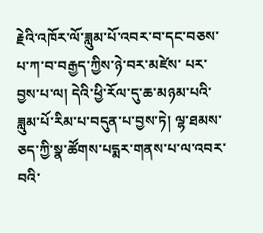རྗེའི་འཁོར་ལོ་ཟླུམ་པོ་འབར་བ་དང་བཅས་པ་ཀ་བ་བརྒྱད་ཀྱིས་ཉེ་བར་མཛེས་ པར་བྱས་པ་ལ། དེའི་ཕྱི་རོལ་དུ་ཆ་མཉམ་པའི་ཟླུམ་པོ་རིམ་པ་བདུན་པ་བྱས་ཏེ། ལྷ་ཐམས་ཅད་ཀྱི་སྣ་ཚོགས་པདྨར་གནས་པ་ལ་འབར་བའི་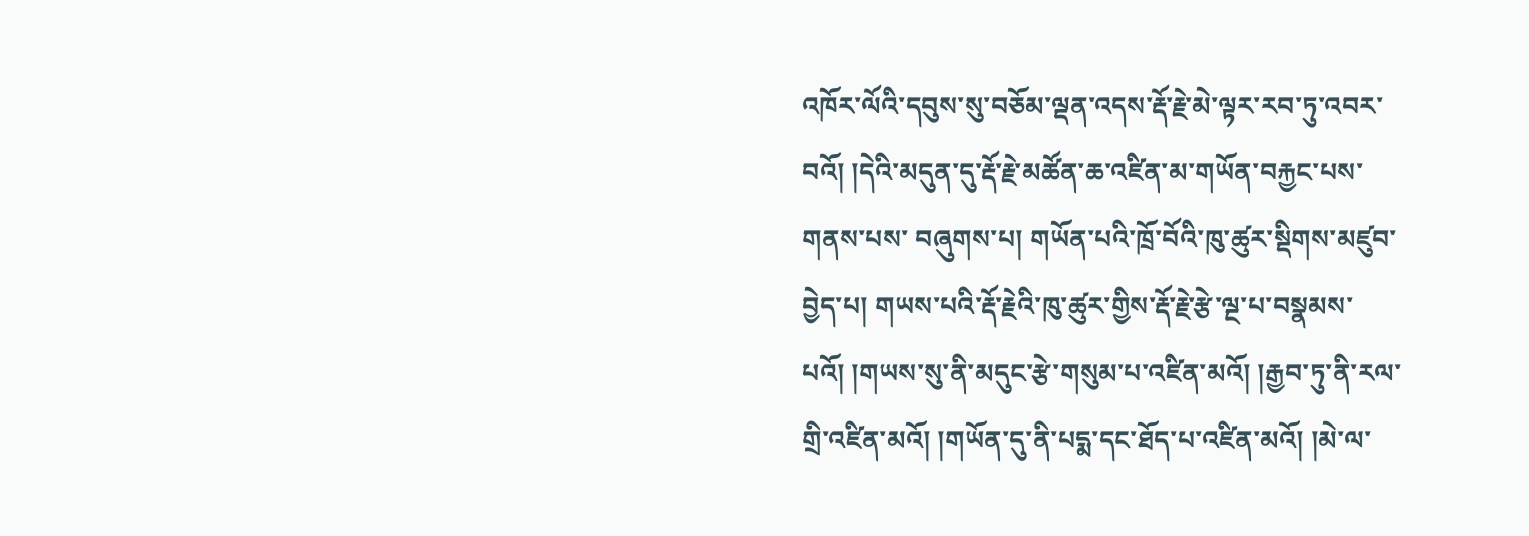འཁོར་ལོའི་དབུས་སུ་བཅོམ་ལྡན་འདས་རྡོ་རྗེ་མེ་ལྟར་རབ་ཏུ་འབར་བའོ། །དེའི་མདུན་དུ་རྡོ་རྗེ་མཚོན་ཆ་འཛིན་མ་གཡོན་བརྐྱང་པས་གནས་པས་ བཞུགས་པ། གཡོན་པའི་ཁྲོ་བོའི་ཁུ་ཚུར་སྡིགས་མཛུབ་བྱེད་པ། གཡས་པའི་རྡོ་རྗེའི་ཁུ་ཚུར་གྱིས་རྡོ་རྗེ་རྩེ་ལྔ་པ་བསྣམས་པའོ། །གཡས་སུ་ནི་མདུང་རྩེ་གསུམ་པ་འཛིན་མའོ། །རྒྱབ་ཏུ་ནི་རལ་གྲི་འཛིན་མའོ། །གཡོན་དུ་ནི་པདྨ་དང་ཐོད་པ་འཛིན་མའོ། །མེ་ལ་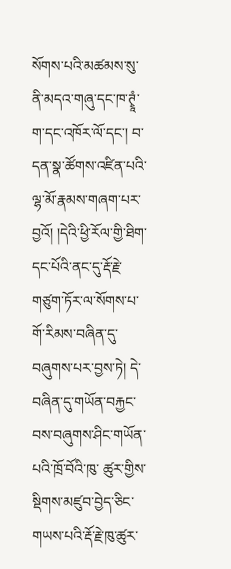སོགས་པའི་མཚམས་སུ་ ནི་མདའ་གཞུ་དང་ཁ་ཊྭཱཾ་ག་དང་འཁོར་ལོ་དང་། བ་དན་སྣ་ཚོགས་འཛིན་པའི་ལྷ་མོ་རྣམས་གཞག་པར་བྱའོ། །དེའི་ཕྱི་རོལ་གྱི་ཐིག་དང་པོའི་ནང་དུ་རྡོ་རྗེ་གཙུག་ཏོར་ལ་སོགས་པ་གོ་རིམས་བཞིན་དུ་བཞུགས་པར་བྱས་ཏེ། དེ་བཞིན་དུ་གཡོན་བརྐྱང་བས་བཞུགས་ཤིང་གཡོན་པའི་ཁྲོ་བོའི་ཁུ་ ཚུར་གྱིས་སྡིགས་མཛུབ་བྱེད་ཅིང་གཡས་པའི་རྡོ་རྗེ་ཁུ་ཚུར་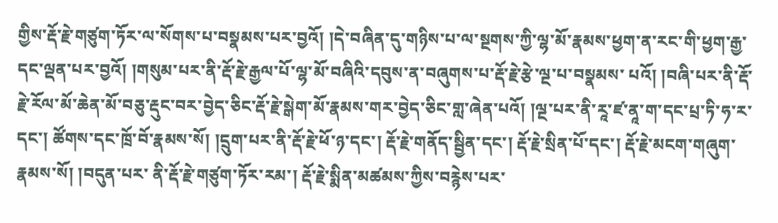གྱིས་རྡོ་རྗེ་གཙུག་ཏོར་ལ་སོགས་པ་བསྣམས་པར་བྱའོ། །དེ་བཞིན་དུ་གཉིས་པ་ལ་སྔགས་ཀྱི་ལྷ་མོ་རྣམས་ཕྱག་ན་རང་གི་ཕྱག་རྒྱ་དང་ལྡན་པར་བྱའོ། །གསུམ་པར་ནི་རྡོ་རྗེ་རྒྱལ་པོ་ལྷ་མོ་བཞིའི་དབུས་ན་བཞུགས་པ་རྡོ་རྗེ་རྩེ་ལྔ་པ་བསྣམས་ པའོ། །བཞི་པར་ནི་རྡོ་རྗེ་རོལ་མོ་ཆེན་མོ་བཅུ་རྡུང་བར་བྱེད་ཅིང་རྡོ་རྗེ་སྒེག་མོ་རྣམས་གར་བྱེད་ཅིང་གླ་ཞེན་པའོ། །ལྔ་པར་ནི་རཱ་ཛ་ནཱ་ག་དང་པྲ་ཏི་ཧ་ར་དང་། ཚོགས་དང་ཁྲོ་བོ་རྣམས་སོ། །དྲུག་པར་ནི་རྡོ་རྗེ་ཕོ་ཉ་དང་། རྡོ་རྗེ་གནོད་སྦྱིན་དང་། རྡོ་རྗེ་སྲིན་པོ་དང་། རྡོ་རྗེ་མངག་གཞུག་རྣམས་སོ། །བདུན་པར་ ནི་རྡོ་རྗེ་གཙུག་ཏོར་རམ་། རྡོ་རྗེ་སྨིན་མཚམས་ཀྱིས་བརྙེས་པར་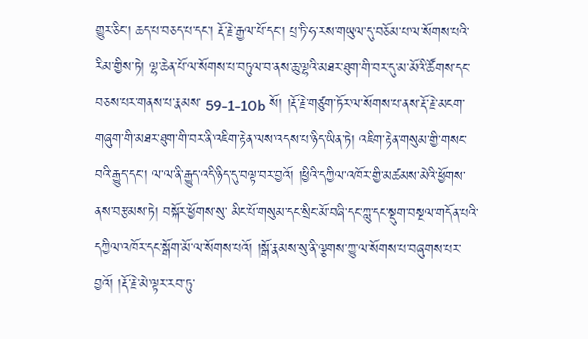གྱུར་ཅིང་། ཆད་པ་བཅད་པ་དང་། རྡོ་རྗེ་རྒྱལ་པོ་དང་། པྲ་ཏི་ཧ་རས་གཡུལ་དུ་བཅོམ་པ་ལ་སོགས་པའི་རིམ་གྱིས་ཏེ། ལྷ་ཆེན་པོ་ལ་སོགས་པ་བཏུལ་བ་ནས་ཆུ་ལྷའི་མཐར་ཐུག་གི་བར་དུ་མ་མོའི་ཚོགས་དང་བཅས་པར་གནས་པ་རྣམས་ 59-1-10b སོ། །རྡོ་རྗེ་གཙུག་ཏོར་ལ་སོགས་པ་ནས་རྡོ་རྗེ་མངག་གཞུག་གི་མཐར་ཐུག་གི་བར་ནི་འཇིག་རྟེན་ལས་འདས་པ་ཉིད་ཡིན་ཏེ། འཇིག་རྟེན་གསུམ་གྱི་གསང་བའི་རྒྱུད་དང་། ལ་ལ་ནི་རྒྱུད་འདི་ཉིད་དུ་བལྟ་བར་བྱའོ། །ཕྱིའི་དཀྱིལ་འཁོར་གྱི་མཚམས་མེའི་ཕྱོགས་ནས་བརྩམས་ཏེ། བསྐོར་ཕྱོགས་སུ་ མིང་པོ་གསུམ་དང་སྲིང་མོ་བཞི་དང་ཀླུ་དང་སྡུག་བསྔལ་གདོན་པའི་དཀྱིལ་འཁོར་དང་སྒོག་མོ་ལ་སོགས་པའོ། །སྒོ་རྣམས་སུ་ནི་ལྕགས་ཀྱུ་ལ་སོགས་པ་བཞུགས་པར་བྱའོ། །རྡོ་རྗེ་མེ་ལྟར་རབ་ཏུ་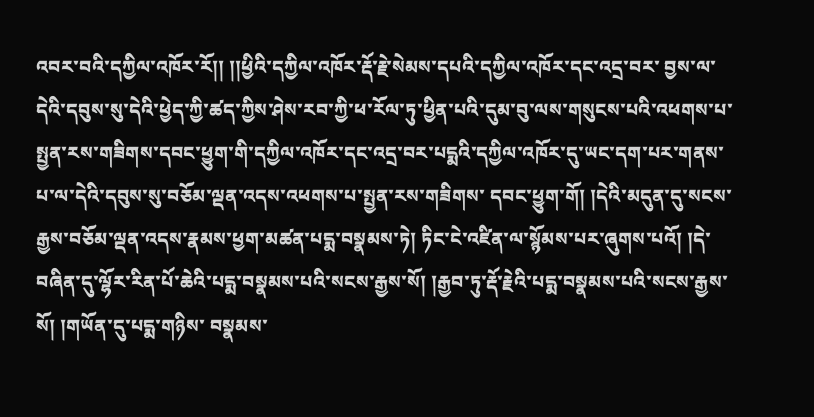འབར་བའི་དཀྱིལ་འཁོར་རོ།། །།ཕྱིའི་དཀྱིལ་འཁོར་རྡོ་རྗེ་སེམས་དཔའི་དཀྱིལ་འཁོར་དང་འདྲ་བར་ བྱས་ལ་དེའི་དབུས་སུ་དེའི་ཕྱེད་ཀྱི་ཚད་ཀྱིས་ཤེས་རབ་ཀྱི་ཕ་རོལ་ཏུ་ཕྱིན་པའི་དུམ་བུ་ལས་གསུངས་པའི་འཕགས་པ་སྤྱན་རས་གཟིགས་དབང་ཕྱུག་གི་དཀྱིལ་འཁོར་དང་འདྲ་བར་པདྨའི་དཀྱིལ་འཁོར་དུ་ཡང་དག་པར་གནས་པ་ལ་དེའི་དབུས་སུ་བཅོམ་ལྡན་འདས་འཕགས་པ་སྤྱན་རས་གཟིགས་ དབང་ཕྱུག་གོ། །དེའི་མདུན་དུ་སངས་རྒྱས་བཅོམ་ལྡན་འདས་རྣམས་ཕྱག་མཚན་པདྨ་བསྣམས་ཏེ། ཏིང་ངེ་འཛིན་ལ་སྙོམས་པར་ཞུགས་པའོ། །དེ་བཞིན་དུ་ལྷོར་རིན་པོ་ཆེའི་པདྨ་བསྣམས་པའི་སངས་རྒྱས་སོ། །རྒྱབ་ཏུ་རྡོ་རྗེའི་པདྨ་བསྣམས་པའི་སངས་རྒྱས་སོ། །གཡོན་དུ་པདྨ་གཉིས་ བསྣམས་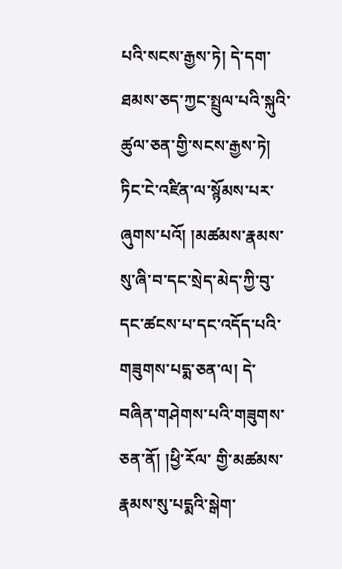པའི་སངས་རྒྱས་ཏེ། དེ་དག་ཐམས་ཅད་ཀྱང་སྤྲུལ་པའི་སྐུའི་ཚུལ་ཅན་གྱི་སངས་རྒྱས་ཏེ། ཏིང་ངེ་འཛིན་ལ་སྙོམས་པར་ཞུགས་པའོ། །མཚམས་རྣམས་སུ་ཞི་བ་དང་སྲེད་མེད་ཀྱི་བུ་དང་ཚངས་པ་དང་འདོད་པའི་གཟུགས་པདྨ་ཅན་ལ། དེ་བཞིན་གཤེགས་པའི་གཟུགས་ཅན་ནོ། །ཕྱི་རོལ་ གྱི་མཚམས་རྣམས་སུ་པདྨའི་སྒེག་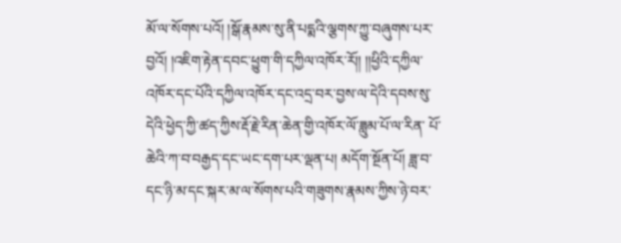མོ་ལ་སོགས་པའོ། །སྒོ་རྣམས་སུ་ནི་པདྨའི་ལྕགས་ཀྱུ་བཞུགས་པར་བྱའོ། །འཇིག་རྟེན་དབང་ཕྱུག་གི་དཀྱིལ་འཁོར་རོ།། །།ཕྱིའི་དཀྱིལ་འཁོར་དང་པོའི་དཀྱིལ་འཁོར་དང་འདྲ་བར་བྱས་ལ་དེའི་དབས་སུ་དེའི་ཕྱེད་ཀྱི་ཚད་ཀྱིས་རྡོ་རྗེ་རིན་ཆེན་གྱི་འཁོར་ལོ་ཟླུམ་པོ་ལ་རིན་ པོ་ཆེའི་ཀ་བ་བརྒྱད་དང་ཡང་དག་པར་ལྡན་པ། མདོག་སྔོན་པོ། ཟླ་བ་དང་ཉི་མ་དང་སྐར་མ་ལ་སོགས་པའི་གཟུགས་རྣམས་ཀྱིས་ཉེ་བར་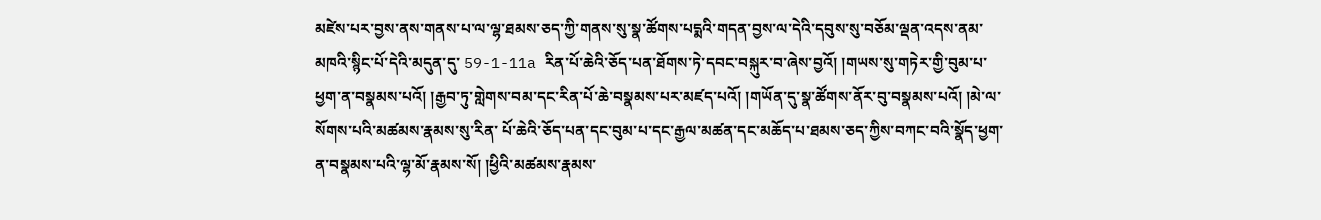མཛེས་པར་བྱས་ནས་གནས་པ་ལ་ལྷ་ཐམས་ཅད་ཀྱི་གནས་སུ་སྣ་ཚོགས་པདྨའི་གདན་བྱས་ལ་དེའི་དབུས་སུ་བཅོམ་ལྡན་འདས་ནམ་མཁའི་སྙིང་པོ་དེའི་མདུན་དུ་ 59-1-11a རིན་པོ་ཆེའི་ཅོད་པན་ཐོགས་ཏེ་དབང་བསྐུར་བ་ཞེས་བྱའོ། །གཡས་སུ་གཏེར་གྱི་བུམ་པ་ཕྱག་ན་བསྣམས་པའོ། །རྒྱབ་ཏུ་གླེགས་བམ་དང་རིན་པོ་ཆེ་བསྣམས་པར་མཛད་པའོ། །གཡོན་དུ་སྣ་ཚོགས་ནོར་བུ་བསྣམས་པའོ། །མེ་ལ་སོགས་པའི་མཚམས་རྣམས་སུ་རིན་ པོ་ཆེའི་ཅོད་པན་དང་བུམ་པ་དང་རྒྱལ་མཚན་དང་མཆོད་པ་ཐམས་ཅད་ཀྱིས་བཀང་བའི་སྣོད་ཕྱག་ན་བསྣམས་པའི་ལྷ་མོ་རྣམས་སོ། །ཕྱིའི་མཚམས་རྣམས་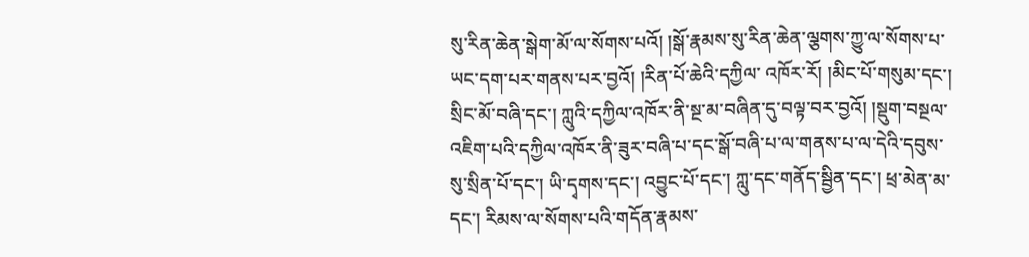སུ་རིན་ཆེན་སྒེག་མོ་ལ་སོགས་པའོ། །སྒོ་རྣམས་སུ་རིན་ཆེན་ལྕགས་ཀྱུ་ལ་སོགས་པ་ཡང་དག་པར་གནས་པར་བྱའོ། །རིན་པོ་ཆེའི་དཀྱིལ་ འཁོར་རོ། །མིང་པོ་གསུམ་དང་། སྲིང་མོ་བཞི་དང་། ཀླུའི་དཀྱིལ་འཁོར་ནི་སྔ་མ་བཞིན་དུ་བལྟ་བར་བྱའོ། །སྡུག་བསྔལ་འཇིག་པའི་དཀྱིལ་འཁོར་ནི་ཟུར་བཞི་པ་དང་སྒོ་བཞི་པ་ལ་གནས་པ་ལ་དེའི་དབུས་སུ་སྲིན་པོ་དང་། ཡི་དྭགས་དང་། འབྱུང་པོ་དང་། ཀླུ་དང་གནོད་སྦྱིན་དང་། ཕྲ་མེན་མ་དང་། རིམས་ལ་སོགས་པའི་གདོན་རྣམས་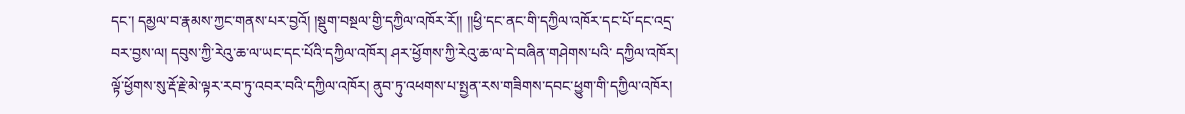དང་། དམྱལ་བ་རྣམས་ཀྱང་གནས་པར་བྱའོ། །སྡུག་བསྔལ་གྱི་དཀྱིལ་འཁོར་རོ།། །།ཕྱི་དང་ནང་གི་དཀྱིལ་འཁོར་དང་པོ་དང་འདྲ་བར་བྱས་ལ། དབུས་ཀྱི་རེའུ་ཆ་ལ་ཡང་དང་པོའི་དཀྱིལ་འཁོར། ཤར་ཕྱོགས་ཀྱི་རེའུ་ཆ་ལ་དེ་བཞིན་གཤེགས་པའི་ དཀྱིལ་འཁོར། ལྟོ་ཕྱོགས་སུ་རྡོ་རྗེ་མེ་ལྟར་རབ་ཏུ་འབར་བའི་དཀྱིལ་འཁོར། ནུབ་ཏུ་འཕགས་པ་སྤྱན་རས་གཟིགས་དབང་ཕྱུག་གི་དཀྱིལ་འཁོར།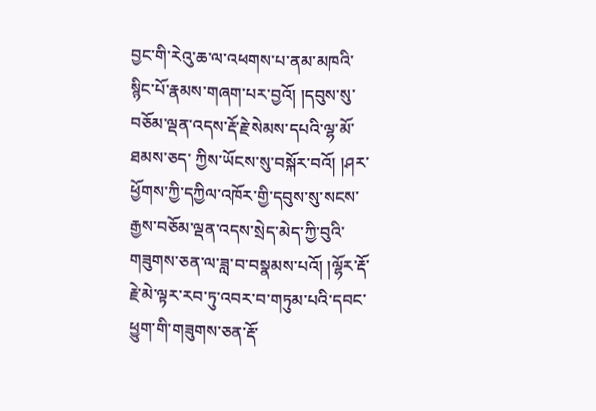བྱང་གི་རེའུ་ཆ་ལ་འཕགས་པ་ནམ་མཁའི་སྙིང་པོ་རྣམས་གཞག་པར་བྱའོ། །དབུས་སུ་བཅོམ་ལྡན་འདས་རྡོ་རྗེ་སེམས་དཔའི་ལྷ་མོ་ཐམས་ཅད་ ཀྱིས་ཡོངས་སུ་བསྐོར་བའོ། །ཤར་ཕྱོགས་ཀྱི་དཀྱིལ་འཁོར་གྱི་དབུས་སུ་སངས་རྒྱས་བཅོམ་ལྡན་འདས་སྲེད་མེད་ཀྱི་བུའི་གཟུགས་ཅན་ལ་ཟླ་བ་བསྣམས་པའོ། །ལྷོར་རྡོ་རྗེ་མེ་ལྟར་རབ་ཏུ་འབར་བ་གཏུམ་པའི་དབང་ཕྱུག་གི་གཟུགས་ཅན་རྡོ་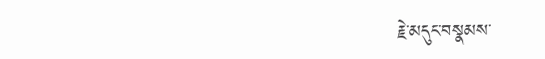རྗེ་མདུང་བསྣམས་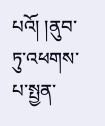པའོ། །ནུབ་ཏུ་འཕགས་པ་སྤྱན་